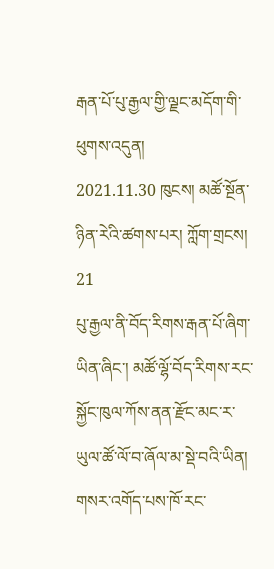རྒན་པོ་པུ་རྒྱལ་གྱི་ལྗང་མདོག་གི་ཕུགས་འདུན།
2021.11.30 ཁུངས། མཚོ་སྔོན་ཉིན་རེའི་ཚགས་པར། ཀློག་གྲངས། 21
པུ་རྒྱལ་ནི་བོད་རིགས་རྒན་པོ་ཞིག་ཡིན་ཞིང་། མཚོ་ལྷོ་བོད་རིགས་རང་སྐྱོང་ཁུལ་ཀོས་ནན་རྫོང་མང་ར་ཡུལ་ཚོ་ལོ་བ་ཞོལ་མ་སྡེ་བའི་ཡིན། གསར་འགོད་པས་ཁོ་རང་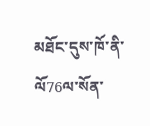མཐོང་དུས་ཁོ་ནི་ལོ76ལ་སོན་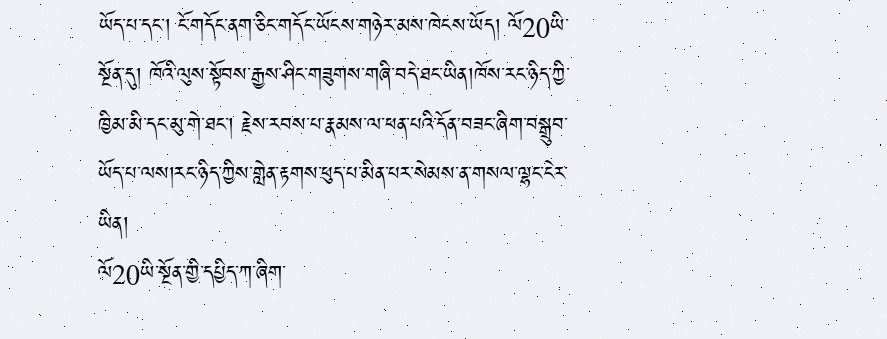ཡོད་པ་དང་། ངོ་གདོང་ནག་ཅིང་གདོང་ཡོངས་གཉེར་མས་ཁེངས་ཡོད། ལོ20ཡི་སྔོན་དུ། ཁོའི་ལུས་སྟོབས་རྒྱས་ཤིང་གཟུགས་གཞི་བདེ་ཐང་ཡིན།ཁོས་རང་ཉིད་ཀྱི་ཁྱིམ་མི་དང་མུ་གེ་ཐང་། རྗེས་རབས་པ་རྣམས་ལ་ཕན་པའི་དོན་བཟང་ཞིག་བསྒྲུབ་ཡོད་པ་ལས།རང་ཉིད་ཀྱིས་གླེན་རྟགས་ཕུད་པ་མིན་པར་སེམས་ན་གསལ་ལྷང་ངེར་ཡིན།
ལོ20ཡི་སྔོན་གྱི་དཔྱིད་ཀ་ཞིག་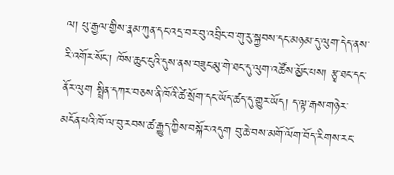ལ། པུ་རྒྱལ་གྱིས་རྣམ་ཀུན་དང་འདྲ་བར་བུ་འབྲིང་བ་གུ་རུ་སྐྱབས་དང་མཉམ་དུ་ལུག་དེད་ནས་རི་འགོར་སོང་། ཁོས་ཆུང་ངུའི་དུས་ནས་བཟུང་མུ་གེ་ཐང་དུ་ལུག་འཚོས་མྱོང་པས། རྩྭ་ཐང་དང་ནོར་ལུག སྤྲིན་དཀར་བཅས་ནི་ཁོའི་ཚེ་སྲོག་དང་ཡོད་ཚད་དུ་གྱུར་ཡོད། ད་ལྟ་རྒས་གཉེར་མངོན་པའི་ཁོ་ལ་བུ་རབས་ཚ་རྒྱུད་ཀྱིས་བསྐོར་འདུག བུ་ཆེ་བས་མགོ་ལོག་བོད་རིགས་རང་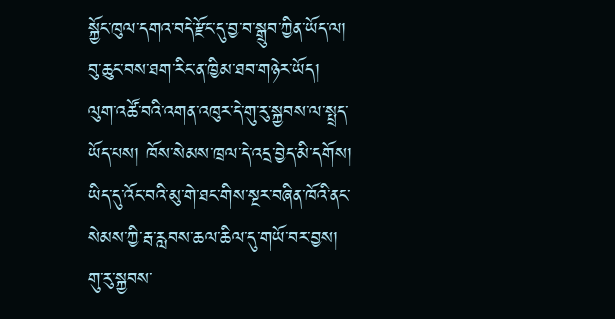སྐྱོང་ཁུལ་དགའ་བདེ་རྫོང་དུ་བྱ་བ་སྒྲུབ་ཀྱིན་ཡོད་ལ། བུ་ཆུང་བས་ཐག་རིང་ན་ཁྱིམ་ཐབ་གཉེར་ཡོད། ལུག་འཚོ་བའི་འགན་འཁུར་དེ་གུ་རུ་སྐྱབས་ལ་སྤྲད་ཡོད་པས། ཁོས་སེམས་ཁྲལ་དེ་འདྲ་བྱེད་མི་དགོས། ཡིད་དུ་འོང་བའི་མུ་གེ་ཐང་གིས་སྔར་བཞིན་ཁོའི་ནང་སེམས་ཀྱི་རྦ་རླབས་ཆལ་ཆིལ་དུ་གཡོ་བར་བྱས།
གུ་རུ་སྐྱབས་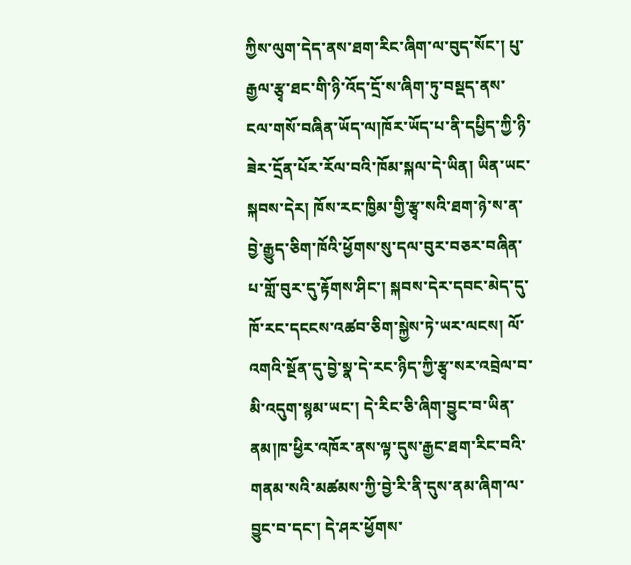ཀྱིས་ལུག་དེད་ནས་ཐག་རིང་ཞིག་ལ་བུད་སོང་། པུ་རྒྱལ་རྩྭ་ཐང་གི་ཉི་འོད་དྲོ་ས་ཞིག་ཏུ་བསྡད་ནས་ངལ་གསོ་བཞིན་ཡོད་ལ།ཁོར་ཡོད་པ་ནི་དཔྱིད་ཀྱི་ཉི་ཟེར་དྲོན་པོར་རོལ་བའི་ཁོམ་སྐལ་དེ་ཡིན། ཡིན་ཡང་སྐབས་དེར། ཁོས་རང་ཁྱིམ་གྱི་རྩྭ་སའི་ཐག་ཉེ་ས་ན་བྱེ་རྒྱུད་ཅིག་ཁོའི་ཕྱོགས་སུ་དལ་བུར་བཅར་བཞིན་པ་གློ་བུར་དུ་རྟོགས་ཤིང་། སྐབས་དེར་དབང་མེད་དུ་ཁོ་རང་དངངས་འཚབ་ཅིག་སྐྱེས་ཏེ་ཡར་ལངས། ལོ་འགའི་སྔོན་དུ་བྱེ་སྣ་དེ་རང་ཉིད་ཀྱི་རྩྭ་སར་འབྲེལ་བ་མི་འདུག་སྙམ་ཡང་། དེ་རིང་ཅི་ཞིག་བྱུང་བ་ཡིན་ནམ།ཁ་ཕྱིར་འཁོར་ནས་ལྟ་དུས་རྒྱང་ཐག་རིང་བའི་གནམ་སའི་མཚམས་ཀྱི་བྱེ་རི་ནི་དུས་ནམ་ཞིག་ལ་བྱུང་བ་དང་། དེ་ཤར་ཕྱོགས་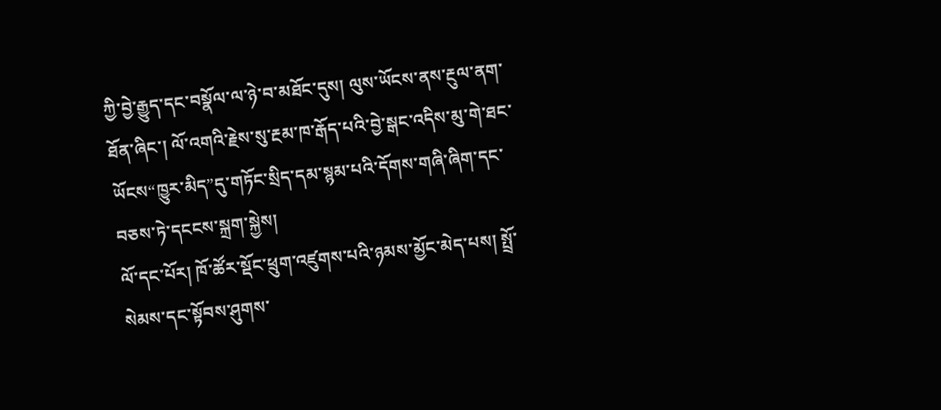ཀྱི་བྱེ་རྒྱུད་དང་བསྣོལ་ལ་ཉེ་བ་མཐོང་དུས། ལུས་ཡོངས་ནས་རྔུལ་ནག་ཐོན་ཞིང་། ལོ་འགའི་རྗེས་སུ་རྔམ་ཁ་རྒོད་པའི་བྱེ་སྒང་འདིས་མུ་གེ་ཐང་ཡོངས“ཁྱུར་མིད”དུ་གཏོང་སྲིད་དམ་སྙམ་པའི་དོགས་གཞི་ཞིག་དང་བཅས་ཏེ་དངངས་སྐྲག་སྐྱེས།
ལོ་དང་པོར། ཁོ་ཚོར་སྡོང་ཕྲུག་འཛུགས་པའི་ཉམས་མྱོང་མེད་པས། སྤྲོ་སེམས་དང་སྟོབས་ཤུགས་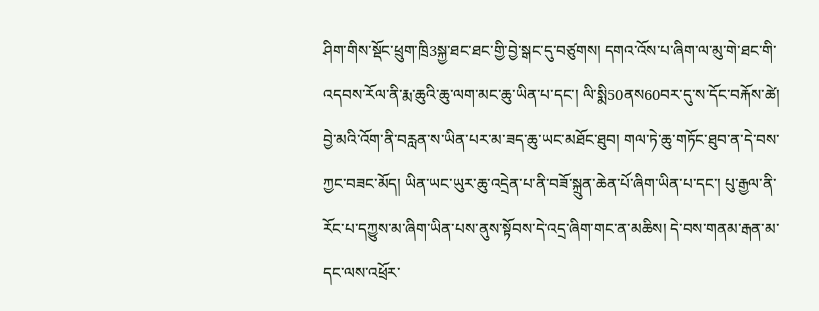ཤིག་གིས་སྡོང་ཕྲུག་ཁྲི3སྐྱ་ཐང་ཐང་གྱི་བྱེ་སྒང་དུ་བཙུགས། དགའ་འོས་པ་ཞིག་ལ་མུ་གེ་ཐང་གི་འདབས་རོལ་ནི་རྨ་ཆུའི་ཆུ་ལག་མང་ཆུ་ཡིན་པ་དང་། ལི་སྨི50ནས60བར་དུ་ས་དོང་བརྐོས་ཚེ། བྱེ་མའི་འོག་ནི་བརླན་ས་ཡིན་པར་མ་ཟད་ཆུ་ཡང་མཐོང་ཐུབ། གལ་ཏེ་ཆུ་གཏོང་ཐུབ་ན་དེ་བས་ཀྱང་བཟང་མོད། ཡིན་ཡང་ཡུར་ཆུ་འདྲེན་པ་ནི་བཟོ་སྐྲུན་ཆེན་པོ་ཞིག་ཡིན་པ་དང་། པུ་རྒྱལ་ནི་རོང་པ་དཀྱུས་མ་ཞིག་ཡིན་པས་ནུས་སྟོབས་དེ་འདྲ་ཞིག་གང་ན་མཆིས། དེ་བས་གནམ་རྒན་མ་དང་ལས་འཕྲོར་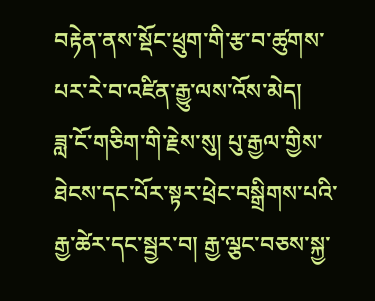བརྟེན་ནས་སྡོང་ཕྲུག་གི་རྩ་བ་ཚུགས་པར་རེ་བ་འཛིན་རྒྱུ་ལས་འོས་མེད།
ཟླ་ངོ་གཅིག་གི་རྗེས་སུ། པུ་རྒྱལ་གྱིས་ཐེངས་དང་པོར་སྟར་ཕྲེང་བསྒྲིགས་པའི་རྒྱ་ཚེར་དང་སྦྱར་བ། རྒྱ་ལྕང་བཅས་སྐྱ་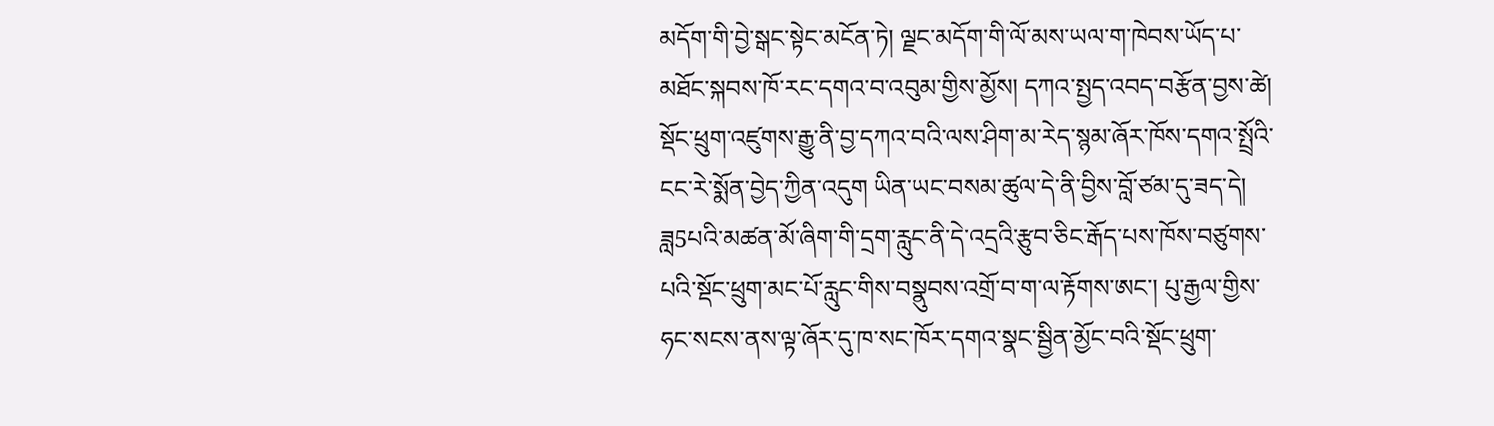མདོག་གི་བྱེ་སྒང་སྟེང་མངོན་ཏེ། ལྗང་མདོག་གི་ལོ་མས་ཡལ་ག་ཁེབས་ཡོད་པ་མཐོང་སྐབས་ཁོ་རང་དགའ་བ་འབུམ་གྱིས་མྱོས། དཀའ་སྤྱད་འབད་བརྩོན་བྱས་ཚེ། སྡོང་ཕྲུག་འཛུགས་རྒྱུ་ནི་བྱ་དཀའ་བའི་ལས་ཤིག་མ་རེད་སྙམ་ཞོར་ཁོས་དགའ་སྤྲོའི་ངང་རེ་སྨོན་བྱེད་ཀྱིན་འདུག ཡིན་ཡང་བསམ་ཚུལ་དེ་ནི་བྱིས་བློ་ཙམ་དུ་ཟད་དེ། ཟླ5པའི་མཚན་མོ་ཞིག་གི་དྲག་རླུང་ནི་དེ་འདྲའི་རྩུབ་ཅིང་རྒོད་པས་ཁོས་བཙུགས་པའི་སྡོང་ཕྲུག་མང་པོ་རླུང་གིས་བསྣུབས་འགྲོ་བ་ག་ལ་རྟོགས་ཨང་། པུ་རྒྱལ་གྱིས་ཧང་སངས་ནས་ལྟ་ཞོར་དུ་ཁ་སང་ཁོར་དགའ་སྣང་སྦྱིན་མྱོང་བའི་སྡོང་ཕྲུག་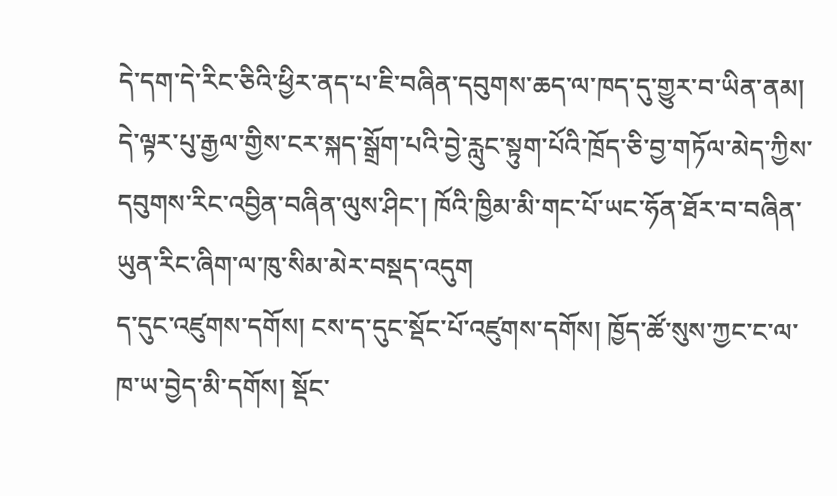དེ་དག་དེ་རིང་ཅིའི་ཕྱིར་ནད་པ་ཇི་བཞིན་དབུགས་ཆད་ལ་ཁད་དུ་གྱུར་བ་ཡིན་ནམ།  དེ་ལྟར་པུ་རྒྱལ་གྱིས་ངར་སྐད་སྒྲོག་པའི་བྱེ་རླུང་སྟུག་པོའི་ཁྲོད་ཅི་བྱ་གཏོལ་མེད་ཀྱིས་དབུགས་རིང་འབྱིན་བཞིན་ལུས་ཤིང་། ཁོའི་ཁྱིམ་མི་གང་པོ་ཡང་ཧོན་ཐོར་བ་བཞིན་ཡུན་རིང་ཞིག་ལ་ཁུ་སིམ་མེར་བསྡད་འདུག
ད་དུང་འཛུགས་དགོས། ངས་ད་དུང་སྡོང་པོ་འཛུགས་དགོས། ཁྱོད་ཚོ་སུས་ཀྱང་ང་ལ་ཁ་ཡ་བྱེད་མི་དགོས། སྡོང་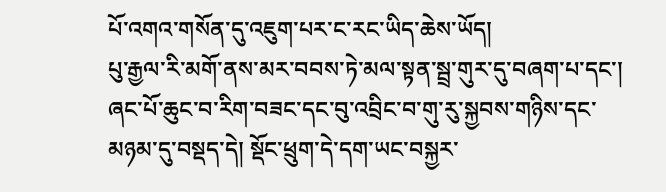པོ་འགའ་གསོན་དུ་འཇུག་པར་ང་རང་ཡིད་ཆེས་ཡོད།
པུ་རྒྱལ་རི་མགོ་ནས་མར་བབས་ཏེ་མལ་སྟན་སྦྲ་གུར་དུ་བཞག་པ་དང་། ཞང་པོ་ཆུང་བ་རིག་བཟང་དང་བུ་འབྲིང་བ་གུ་རུ་སྐྱབས་གཉིས་དང་མཉམ་དུ་བསྡད་དེ། སྡོང་ཕྲུག་དེ་དག་ཡང་བསྐྱར་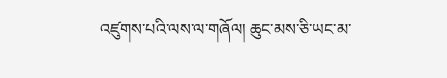འཛུགས་པའི་ལས་ལ་གཞོལ། ཆུང་མས་ཅི་ཡང་མ་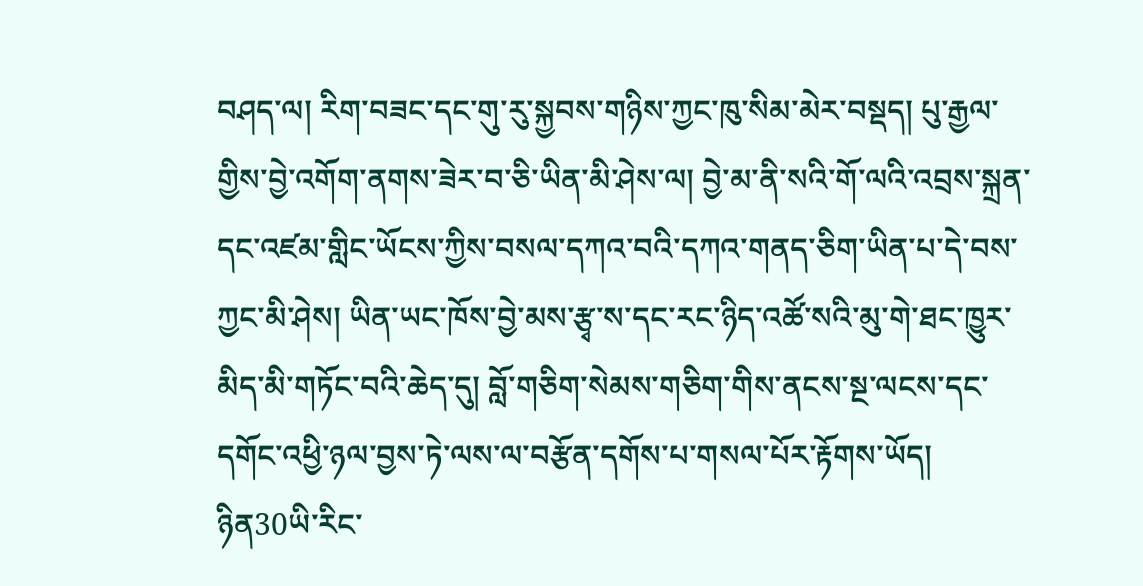བཤད་ལ། རིག་བཟང་དང་གུ་རུ་སྐྱབས་གཉིས་ཀྱང་ཁུ་སིམ་མེར་བསྡད། པུ་རྒྱལ་གྱིས་བྱེ་འགོག་ནགས་ཟེར་བ་ཅི་ཡིན་མི་ཤེས་ལ། བྱེ་མ་ནི་སའི་གོ་ལའི་འབྲས་སྐྲན་དང་འཛམ་གླིང་ཡོངས་ཀྱིས་བསལ་དཀའ་བའི་དཀའ་གནད་ཅིག་ཡིན་པ་དེ་བས་ཀྱང་མི་ཤེས། ཡིན་ཡང་ཁོས་བྱེ་མས་རྩྭ་ས་དང་རང་ཉིད་འཚོ་སའི་མུ་གེ་ཐང་ཁྱུར་མིད་མི་གཏོང་བའི་ཆེད་དུ། བློ་གཅིག་སེམས་གཅིག་གིས་ནངས་སྔ་ལངས་དང་དགོང་འཕྱི་ཉལ་བྱས་ཏེ་ལས་ལ་བརྩོན་དགོས་པ་གསལ་པོར་རྟོགས་ཡོད། ཉིན30ཡི་རིང་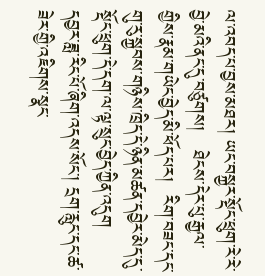ལ་འབད་པ་བྱས་མཐར། ཡང་བསྐྱར་སྡོང་ཕྲུག་རེ་རེ་བྱེ་མའི་ནང་དུ་བཙུགས།   ཐེངས་དེར་པུ་རྒྱལ་གྱིས་རྣམ་གཡེང་བྱེད་མི་ཕོད་པར།  རིག་བཟང་དང་གུ་རུ་སྐྱབས་གཉིས་ཁྲིད་དེ་ཉིན་མཚན་དབྱེར་མེད་དུ་སྡོང་ཕྲུག་དེ་དག་ལ་ལྟ་སྲུང་བྱེད་ཀྱིན་འདུག
དབྱར་ཟླ་རིང་པོ་ཞིག་འདས་སོང་། དྲག་རླུང་དང་ཚ་ཟེར་གྱི་འཇིགས་སྣང་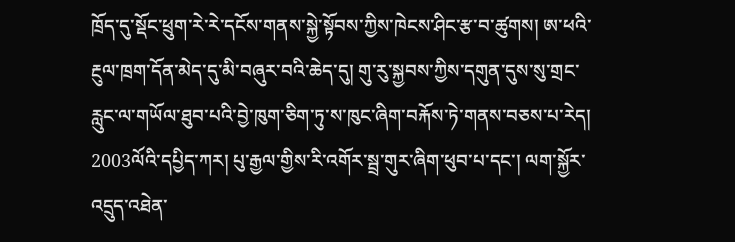ཁྲོད་དུ་སྡོང་ཕྲུག་རེ་རེ་དངོས་གནས་སྐྱེ་སྟོབས་ཀྱིས་ཁེངས་ཤིང་རྩ་བ་ཚུགས། ཨ་ཕའི་རྔུལ་ཁྲག་དོན་མེད་དུ་མི་བཞུར་བའི་ཆེད་དུ། གུ་རུ་སྐྱབས་ཀྱིས་དགུན་དུས་སུ་གྲང་རླུང་ལ་གཡོལ་ཐུབ་པའི་བྱེ་ཁུག་ཅིག་ཏུ་ས་ཁུང་ཞིག་བརྐོས་ཏེ་གནས་བཅས་པ་རེད།
2003ལོའི་དཔྱིད་ཀར། པུ་རྒྱལ་གྱིས་རི་འགོར་སྦྲ་གུར་ཞིག་ཕུབ་པ་དང་། ལག་སྐྱོར་འདྲུད་འཐེན་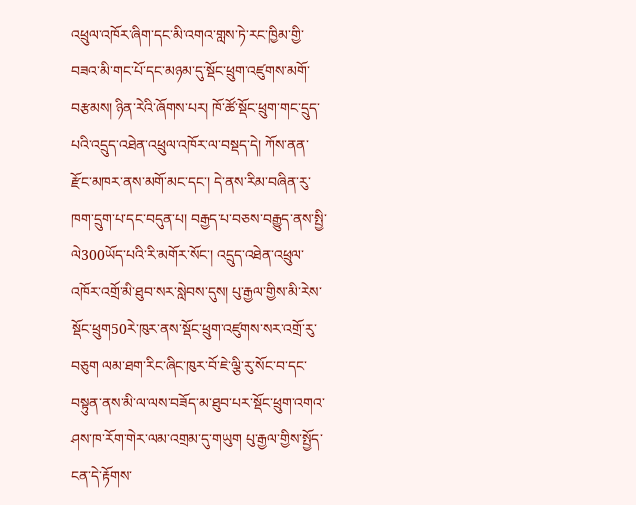འཕྲུལ་འཁོར་ཞིག་དང་མི་འགའ་གླས་ཏེ་རང་ཁྱིམ་གྱི་བཟའ་མི་གང་པོ་དང་མཉམ་དུ་སྡོང་ཕྲུག་འཛུགས་མགོ་བརྩམས། ཉིན་རེའི་ཞོགས་པར། ཁོ་ཚོ་སྡོང་ཕྲུག་གང་དྲུད་པའི་འདྲུད་འཐེན་འཕྲུལ་འཁོར་ལ་བསྡད་དེ། ཀོས་ནན་རྫོང་མཁར་ནས་མགོ་མང་དང་། དེ་ནས་རིམ་བཞིན་རུ་ཁག་དྲུག་པ་དང་བདུན་པ། བརྒྱད་པ་བཅས་བརྒྱུད་ནས་སྤྱི་ལེ300ཡོད་པའི་རི་མགོར་སོང་། འདྲུད་འཐེན་འཕྲུལ་འཁོར་འགྲོ་མི་ཐུབ་སར་སླེབས་དུས། པུ་རྒྱལ་གྱིས་མི་རེས་སྡོང་ཕྲུག50རེ་ཁུར་ནས་སྡོང་ཕྲུག་འཛུགས་སར་འགྲོ་རུ་བཅུག ལམ་ཐག་རིང་ཞིང་ཁུར་བོ་ཇེ་ལྕི་རུ་སོང་བ་དང་བསྟུན་ནས་མི་ལ་ལས་བཟོད་མ་ཐུབ་པར་སྡོང་ཕྲུག་འགའ་ཤས་ཁ་རོག་གེར་ལམ་འགྲམ་དུ་གཡུག པུ་རྒྱལ་གྱིས་སྤྱོད་ངན་དེ་རྟོགས་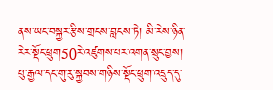ནས་ཡང་བསྐྱར་རྩིས་གྲངས་བླངས་ཏེ། མི་རེས་ཉིན་རེར་སྡོང་ཕྲུག50རེ་འཛུགས་པར་འགན་སྲུང་བྱས། པུ་རྒྱལ་དང་གུ་རུ་སྐྱབས་གཉིས་སྡོང་ཕྲུག་འདྲུད་དུ་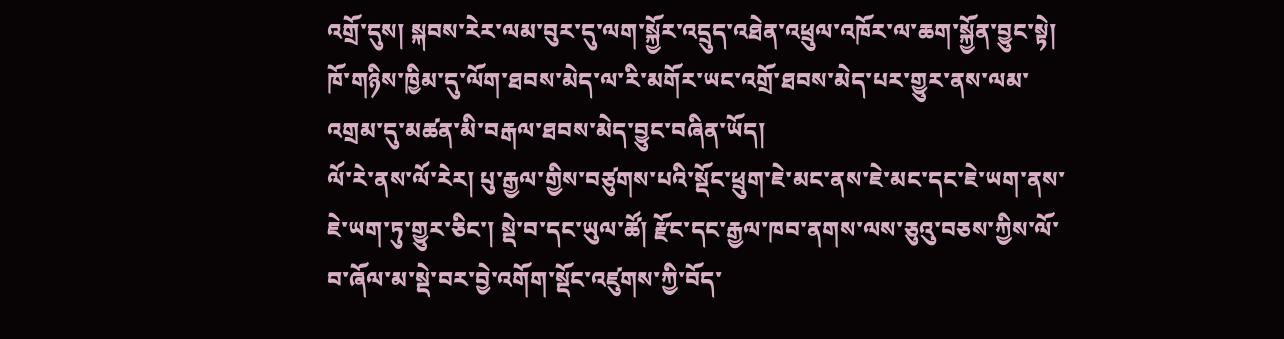འགྲོ་དུས། སྐབས་རེར་ལམ་བུར་དུ་ལག་སྐྱོར་འདྲུད་འཐེན་འཕྲུལ་འཁོར་ལ་ཆག་སྐྱོན་བྱུང་སྟེ། ཁོ་གཉིས་ཁྱིམ་དུ་ལོག་ཐབས་མེད་ལ་རི་མགོར་ཡང་འགྲོ་ཐབས་མེད་པར་གྱུར་ནས་ལམ་འགྲམ་དུ་མཚན་མི་བརྒལ་ཐབས་མེད་བྱུང་བཞིན་ཡོད།
ལོ་རེ་ནས་ལོ་རེར། པུ་རྒྱལ་གྱིས་བཙུགས་པའི་སྡོང་ཕྲུག་ཇེ་མང་ནས་ཇེ་མང་དང་ཇེ་ཡག་ནས་ཇེ་ཡག་ཏུ་གྱུར་ཅིང་། སྡེ་བ་དང་ཡུལ་ཚོ། རྫོང་དང་རྒྱལ་ཁབ་ནགས་ལས་ཅུའུ་བཅས་ཀྱིས་ལོ་བ་ཞོལ་མ་སྡེ་བར་བྱེ་འགོག་སྡོང་འཛུགས་ཀྱི་བོད་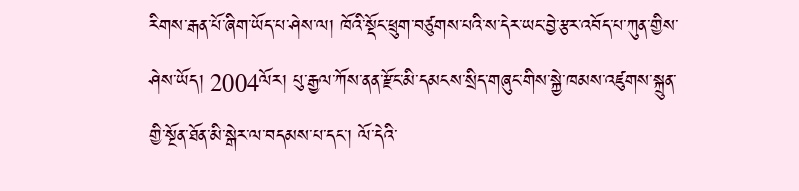རིགས་རྒན་པོ་ཞིག་ཡོད་པ་ཤེས་ལ། ཁོའི་སྡོང་ཕྲུག་བཙུགས་པའི་ས་དེར་ཡང་བྱེ་རྩར་འབོད་པ་ཀུན་གྱིས་ཤེས་ཡོད། 2004ལོར། པུ་རྒྱལ་ཀོས་ནན་རྫོང་མི་དམངས་སྲིད་གཞུང་གིས་སྐྱེ་ཁམས་འཛུགས་སྐྲུན་གྱི་སྔོན་ཐོན་མི་སྒེར་ལ་བདམས་པ་དང་། ལོ་དེའི་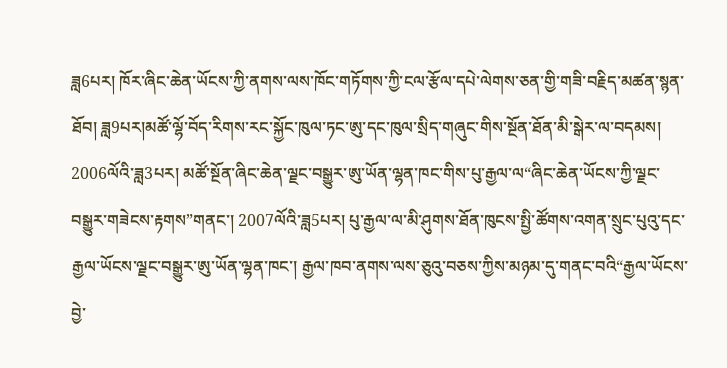ཟླ6པར། ཁོར་ཞིང་ཆེན་ཡོངས་ཀྱི་ནགས་ལས་ཁོང་གཏོགས་ཀྱི་ངལ་རྩོལ་དཔེ་ལེགས་ཅན་གྱི་གཟི་བརྗིད་མཚན་སྙན་ཐོབ། ཟླ9པར།མཚོ་ལྷོ་བོད་རིགས་རང་སྐྱོང་ཁུལ་ཏང་ཨུ་དང་ཁུལ་སྲིད་གཞུང་གིས་སྔོན་ཐོན་མི་སྒེར་ལ་བདམས། 2006ལོའི་ཟླ3པར། མཚོ་སྔོན་ཞིང་ཆེན་ལྗང་བསྒྱུར་ཨུ་ཡོན་ལྷན་ཁང་གིས་པུ་རྒྱལ་ལ“ཞིང་ཆེན་ཡོངས་ཀྱི་ལྗང་བསྒྱུར་གཟེངས་རྟགས”གནང་། 2007ལོའི་ཟླ5པར། པུ་རྒྱལ་ལ་མི་ཤུགས་ཐོན་ཁུངས་སྤྱི་ཚོགས་འགན་སྲུང་པུའུ་དང་རྒྱལ་ཡོངས་ལྗང་བསྒྱུར་ཨུ་ཡོན་ལྷན་ཁང་། རྒྱལ་ཁབ་ནགས་ལས་ཅུའུ་བཅས་ཀྱིས་མཉམ་དུ་གནང་བའི“རྒྱལ་ཡོངས་བྱེ་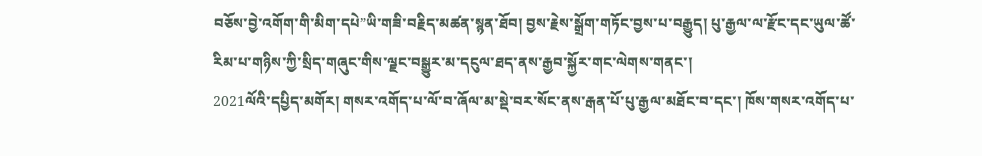བཅོས་བྱེ་འགོག་གི་མིག་དཔེ”ཡི་གཟི་བརྗིད་མཚན་སྙན་ཐོབ། བྱས་རྗེས་སྒྲོག་གཏོང་བྱས་པ་བརྒྱུད། པུ་རྒྱལ་ལ་རྫོང་དང་ཡུལ་ཚོ་རིམ་པ་གཉིས་ཀྱི་སྲིད་གཞུང་གིས་ལྗང་བསྒྱུར་མ་དངུལ་ཐད་ནས་རྒྱབ་སྐྱོར་གང་ལེགས་གནང་།
2021ལོའི་དཔྱིད་མགོར། གསར་འགོད་པ་ལོ་བ་ཞོལ་མ་སྡེ་བར་སོང་ནས་རྒན་པོ་པུ་རྒྱལ་མཐོང་བ་དང་། ཁོས་གསར་འགོད་པ་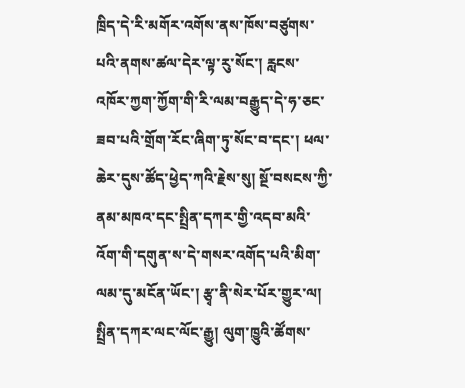ཁྲིད་དེ་རི་མགོར་འགོས་ནས་ཁོས་བཙུགས་པའི་ནགས་ཚལ་དེར་ལྟ་རུ་སོང་། རླངས་འཁོར་ཀྱག་ཀྱོག་གི་རི་ལམ་བརྒྱུད་དེ་ཧ་ཅང་ཟབ་པའི་གྲོག་རོང་ཞིག་ཏུ་སོང་བ་དང་། ཕལ་ཆེར་དུས་ཚོད་ཕྱེད་ཀའི་རྗེས་སུ། སྔོ་བསངས་ཀྱི་ནམ་མཁའ་དང་སྤྲིན་དཀར་གྱི་འདབ་མའི་འོག་གི་དགུན་ས་དེ་གསར་འགོད་པའི་མིག་ལམ་དུ་མངོན་ཡོང་། རྩྭ་ནི་སེར་པོར་གྱུར་ལ། སྤྲིན་དཀར་ལང་ལོང་རྒྱུ། ལུག་ཁྱུའི་ཚོགས་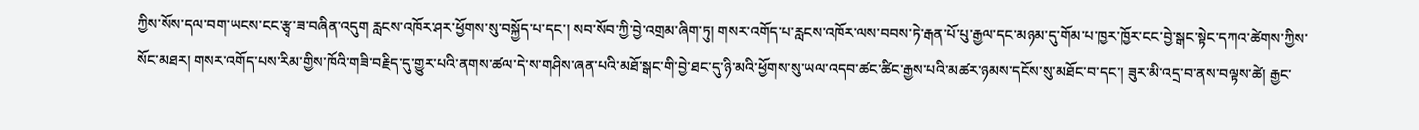ཀྱིས་སོས་དལ་བག་ཡངས་ངང་རྩྭ་ཟ་བཞིན་འདུག རླངས་འཁོར་ཤར་ཕྱོགས་སུ་བསྐྱོད་པ་དང་། སབ་སོབ་ཀྱི་བྱེ་འགྲམ་ཞིག་ཏུ། གསར་འགོད་པ་རླངས་འཁོར་ལས་བབས་ཏེ་རྒན་པོ་པུ་རྒྱལ་དང་མཉམ་དུ་གོམ་པ་ཁྱར་ཁྱོར་ངང་བྱེ་སྒང་སྟེང་དཀའ་ཚེགས་ཀྱིས་སོང་མཐར། གསར་འགོད་པས་རིམ་གྱིས་ཁོའི་གཟི་བརྗིད་དུ་གྱུར་པའི་ནགས་ཚལ་དེ་ས་གཤིས་ཞན་པའི་མཐོ་སྒང་གི་བྱེ་ཐང་དུ་ཉི་མའི་ཕྱོགས་སུ་ཡལ་འདབ་ཚང་ཚིང་རྒྱས་པའི་མཚར་ཉམས་དངོས་སུ་མཐོང་བ་དང་། ཟུར་མི་འདྲ་བ་ནས་བལྟས་ཚེ། རྒྱང་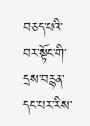བཅད་པའི་བར་སྟོང་གི་དྲས་བརྙན་དང་པར་རིས་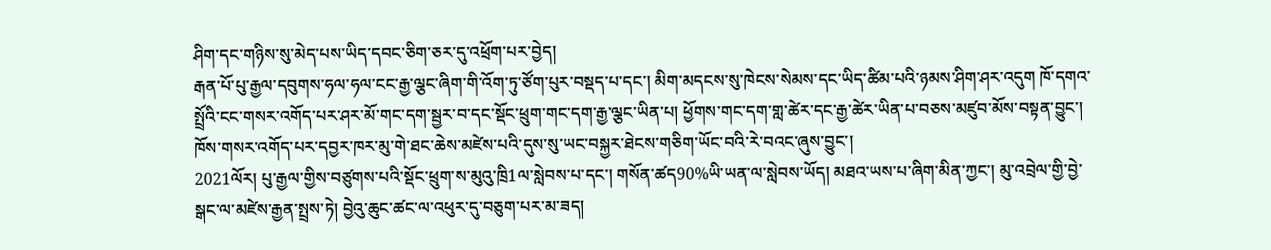ཤིག་དང་གཉིས་སུ་མེད་པས་ཡིད་དབང་ཅིག་ཅར་དུ་འཕྲོག་པར་བྱེད།
རྒན་པོ་པུ་རྒྱལ་དབུགས་ཧལ་ཧལ་ངང་རྒྱ་ལྕང་ཞིག་གི་འོག་ཏུ་ཙོག་པུར་བསྡད་པ་དང་། མིག་མདངས་སུ་ཁེངས་སེམས་དང་ཡིད་ཚིམ་པའི་ཉམས་ཤིག་ཤར་འདུག ཁོ་དགའ་སྤྲོའི་ངང་གསར་འགོད་པར་ཤར་མོ་གང་དག་སྦྱར་བ་དང་སྡོང་ཕྲུག་གང་དག་རྒྱ་ལྕང་ཡིན་པ། ཕྱོགས་གང་དག་གླ་ཚེར་དང་རྒྱ་ཚེར་ཡིན་པ་བཅས་མཛུབ་མོས་བསྟན་བྱུང་།   ཁོས་གསར་འགོད་པར་དབྱར་ཁར་མུ་གེ་ཐང་ཆེས་མཛེས་པའི་དུས་སུ་ཡང་བསྐྱར་ཐེངས་གཅིག་ཡོང་བའི་རེ་བའང་ཞུས་བྱུང་།
2021ལོར། པུ་རྒྱལ་གྱིས་བཙུགས་པའི་སྡོང་ཕྲུག་ས་མུའུ་ཁྲི1ལ་སླེབས་པ་དང་། གསོན་ཚད90%ཡི་ཡན་ལ་སླེབས་ཡོད། མཐའ་ཡས་པ་ཞིག་མིན་ཀྱང་། མུ་འབྲེལ་གྱི་བྱེ་སྒང་ལ་མཛེས་རྒྱན་སྤྲས་ཏེ། བྱེའུ་ཆུང་ཚང་ལ་འཕུར་དུ་བཅུག་པར་མ་ཟད།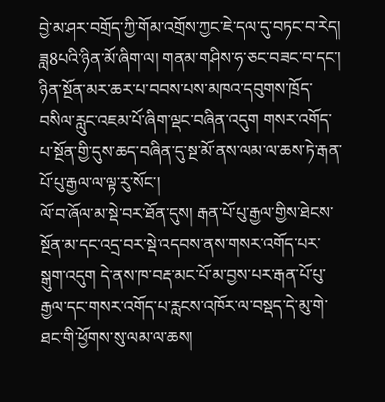བྱེ་མ་ཤར་བགྲོད་ཀྱི་གོམ་འགྲོས་ཀྱང་ཇེ་དལ་དུ་བཏང་བ་རེད།
ཟླ8པའི་ཉིན་མོ་ཞིག་ལ། གནམ་གཤིས་ཧ་ཅང་བཟང་བ་དང་། ཉིན་སྔོན་མར་ཆར་པ་བབས་པས་མཁའ་དབུགས་ཁྲོད་བསིལ་རླུང་འཇམ་པོ་ཞིག་ལྡང་བཞིན་འདུག གསར་འགོད་པ་སྔོན་གྱི་དུས་ཆད་བཞིན་དུ་སྔ་མོ་ནས་ལམ་ལ་ཆས་ཏེ་རྒན་པོ་པུ་རྒྱལ་ལ་ལྟ་རུ་སོང་།
ལོ་བ་ཞོལ་མ་སྡེ་བར་ཐོན་དུས། རྒན་པོ་པུ་རྒྱལ་གྱིས་ཐེངས་སྔོན་མ་དང་འདྲ་བར་སྡེ་འདབས་ནས་གསར་འགོད་པར་སྒུག་འདུག དེ་ནས་ཁ་བརྡ་མང་པོ་མ་བྱས་པར་རྒན་པོ་པུ་རྒྱལ་དང་གསར་འགོད་པ་རླངས་འཁོར་ལ་བསྡད་དེ་མུ་གེ་ཐང་གི་ཕྱོགས་སུ་ལམ་ལ་ཆས།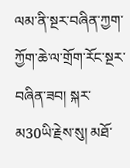ལམ་ནི་སྔར་བཞིན་ཀྱག་ཀྱོག་ཆེ་ལ་གྲོག་རོང་སྔར་བཞིན་ཟབ། སྐར་མ30ཡི་རྗེས་སུ། མཐོ་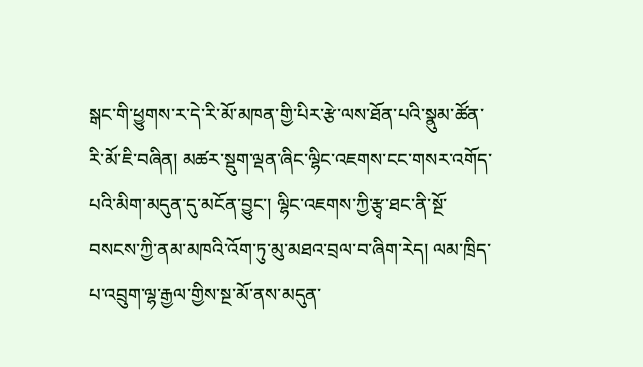སྒང་གི་ཕྱུགས་ར་དེ་རི་མོ་མཁན་གྱི་པིར་རྩེ་ལས་ཐོན་པའི་སྣུམ་ཚོན་རི་མོ་ཇི་བཞིན། མཚར་སྡུག་ལྡན་ཞིང་ལྷིང་འཇགས་ངང་གསར་འགོད་པའི་མིག་མདུན་དུ་མངོན་བྱུང་། ལྷིང་འཇགས་ཀྱི་རྩྭ་ཐང་ནི་སྔོ་བསངས་ཀྱི་ནམ་མཁའི་འོག་ཏུ་མུ་མཐའ་བྲལ་བ་ཞིག་རེད། ལམ་ཁྲིད་པ་འབྲུག་ལྷ་རྒྱལ་གྱིས་སྔ་མོ་ནས་མདུན་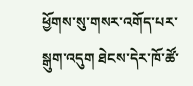ཕྱོགས་སུ་གསར་འགོད་པར་སྒུག་འདུག ཐེངས་དེར་ཁོ་ཚོ་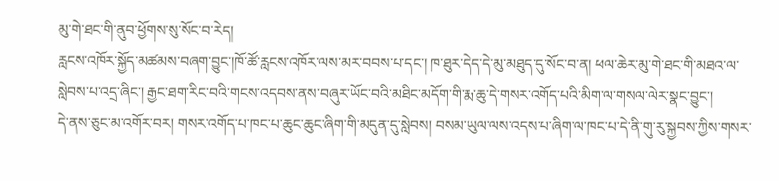མུ་གེ་ཐང་གི་ནུབ་ཕྱོགས་སུ་སོང་བ་རེད།
རླངས་འཁོར་སྐྱོད་མཚམས་བཞག་བྱུང་།ཁོ་ཚོ་རླངས་འཁོར་ལས་མར་བབས་པ་དང་། ཁ་ཐུར་དེད་དེ་མུ་མཐུད་དུ་སོང་བ་ན། ཕལ་ཆེར་མུ་གེ་ཐང་གི་མཐའ་ལ་སླེབས་པ་འདྲ་ཞིང་། རྒྱང་ཐག་རིང་བའི་གངས་འདབས་ནས་བཞུར་ཡོང་བའི་མཐིང་མདོག་གི་རྨ་ཆུ་དེ་གསར་འགོད་པའི་མིག་ལ་གསལ་ལེར་སྣང་བྱུང་།
དེ་ནས་ཅུང་མ་འགོར་བར། གསར་འགོད་པ་ཁང་པ་ཆུང་ཆུང་ཞིག་གི་མདུན་དུ་སླེབས། བསམ་ཡུལ་ལས་འདས་པ་ཞིག་ལ་ཁང་པ་དེ་ནི་གུ་རུ་སྐྱབས་ཀྱིས་གསར་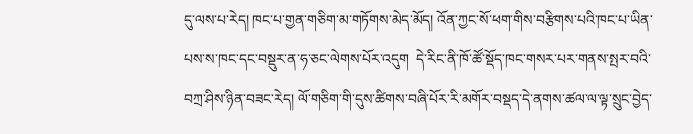དུ་ལས་པ་རེད། ཁང་པ་གྱན་གཅིག་མ་གཏོགས་མེད་མོད། འོན་ཀྱང་སོ་ཕག་གིས་བརྩིགས་པའི་ཁང་པ་ཡིན་པས་ས་ཁང་དང་བསྡུར་ན་ཧ་ཅང་ལེགས་པོར་འདུག  དེ་རིང་ནི་ཁོ་ཚོ་སྡོད་ཁང་གསར་པར་གནས་སྤར་བའི་བཀྲ་ཤིས་ཉིན་བཟང་རེད། ལོ་གཅིག་གི་དུས་ཚིགས་བཞི་པོར་རི་མགོར་བསྡད་དེ་ནགས་ཚལ་ལ་ལྟ་སྲུང་བྱེད་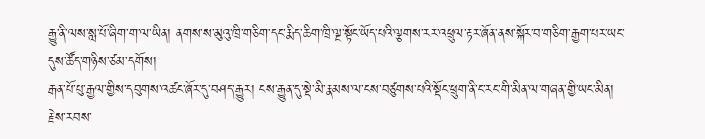རྒྱུ་ནི་ལས་སླ་པོ་ཞིག་ག་ལ་ཡིན། ནགས་ས་མུའུ་ཁྲི་གཅིག་དང་རྨིད་ཆིག་ཁྲི་ལྔ་སྟོང་ཡོད་པའི་ལྕགས་རར་འཕྲུལ་རྟར་ཞོན་ནས་སྐོར་བ་གཅིག་རྒྱག་པར་ཡང་དུས་ཚོད་གཉིས་ཙམ་དགོས།
རྒན་པོ་པུ་རྒྱལ་གྱིས་དབུགས་འཚང་ཞོར་དུ་བཤད་རྒྱུར། ངས་རྒྱུན་དུ་སྡེ་མི་རྣམས་ལ་ངས་བཙུགས་པའི་སྡོང་ཕྲུག་ནི་ང་རང་གི་མིན་ལ་གཞན་གྱི་ཡང་མིན། རྗེས་རབས་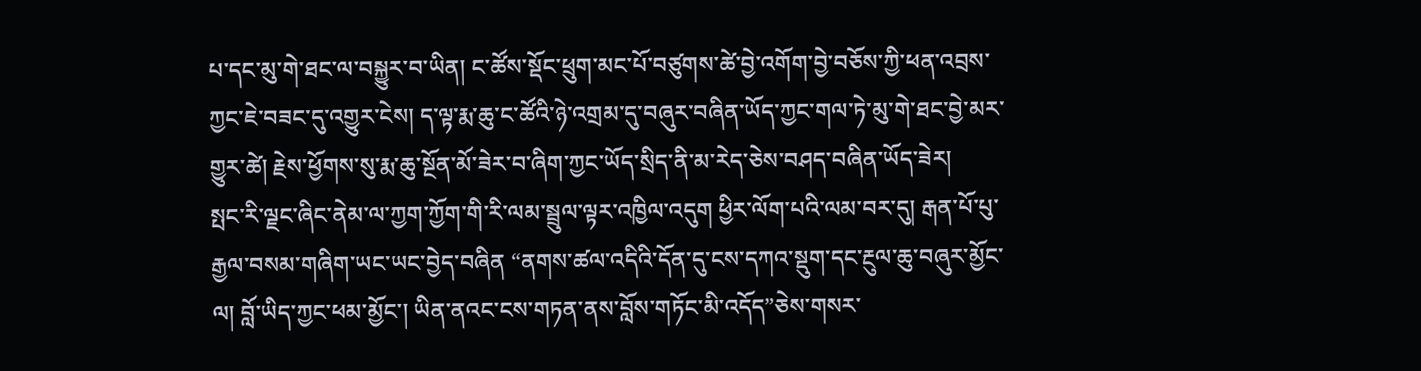པ་དང་མུ་གེ་ཐང་ལ་བསྐྱུར་བ་ཡིན། ང་ཚོས་སྡོང་ཕྲུག་མང་པོ་བཙུགས་ཚེ་བྱེ་འགོག་བྱེ་བཅོས་ཀྱི་ཕན་འབྲས་ཀྱང་ཇེ་བཟང་དུ་འགྱུར་ངེས། ད་ལྟ་རྨ་ཆུ་ང་ཚོའི་ཉེ་འགྲམ་དུ་བཞུར་བཞིན་ཡོད་ཀྱང་གལ་ཏེ་མུ་གེ་ཐང་བྱེ་མར་གྱུར་ཚེ། རྗེས་ཕྱོགས་སུ་རྨ་ཆུ་སྔོན་མོ་ཟེར་བ་ཞིག་ཀྱང་ཡོད་སྲིད་ནི་མ་རེད་ཅེས་བཤད་བཞིན་ཡོད་ཟེར།
སྤང་རི་ལྗང་ཞིང་ནེམ་ལ་ཀྱག་ཀྱོག་གི་རི་ལམ་སྦྲུལ་ལྟར་འཁྱིལ་འདུག ཕྱིར་ལོག་པའི་ལམ་བར་དུ། རྒན་པོ་པུ་རྒྱལ་བསམ་གཞིག་ཡང་ཡང་བྱེད་བཞིན “ནགས་ཚལ་འདིའི་དོན་དུ་ངས་དཀའ་སྡུག་དང་རྔུལ་ཆུ་བཞུར་མྱོང་ལ། བློ་ཡིད་ཀྱང་ཕམ་མྱོང་། ཡིན་ནའང་ངས་གཏན་ནས་བློས་གཏོང་མི་འདོད”ཅེས་གསར་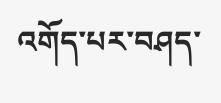འགོད་པར་བཤད་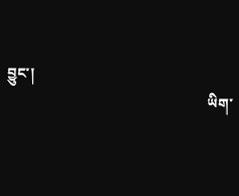བྱུང་།
                                                       ཡིག་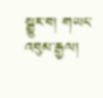སྒྱུར་བ། གཡང་འབུམ་རྒྱལ།